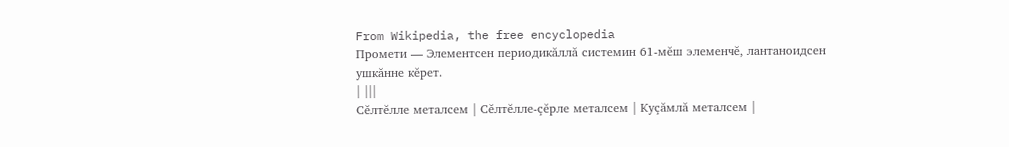From Wikipedia, the free encyclopedia
Промети — Элементсен периодикăллă системин 61-мĕш элеменчĕ, лантаноидсен ушкăнне кĕрет.
| |||
Сĕлтĕлле металсем | Сĕлтĕлле-çĕрле металсем | Куçăмлă металсем |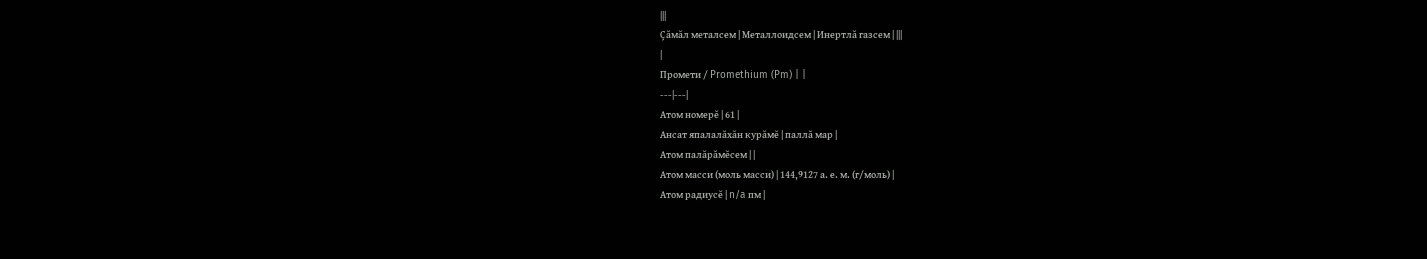|||
Çăмăл металсем | Металлоидсем | Инертлă газсем | |||
|
Промети / Promethium (Pm) | |
---|---|
Атом номерĕ | 61 |
Ансат япалалăхăн курăмĕ | паллă мар |
Атом палăрăмĕсем | |
Атом масси (моль масси) | 144,9127 а. е. м. (г/моль) |
Атом радиусĕ | n/a пм |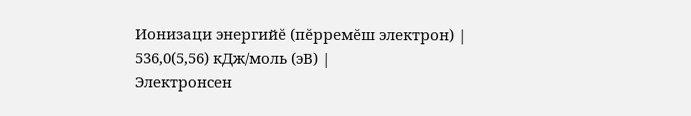Ионизаци энергийĕ (пĕрремĕш электрон) | 536,0(5,56) кДж/моль (эВ) |
Электронсен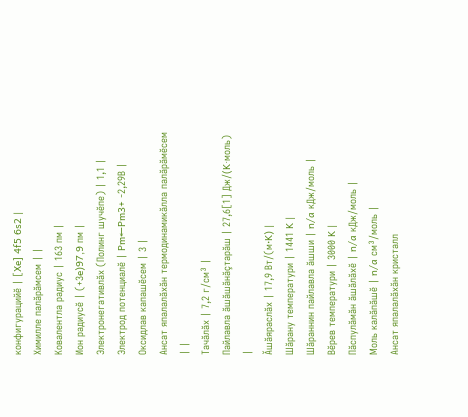конфигурацийĕ | [Xe] 4f5 6s2 |
Химилле палăрăмсем | |
Ковалентла радиус | 163 пм |
Ион радиусĕ | (+3e)97,9 пм |
Электронегативлăх (Полинг шучĕпе) | 1,1 |
Электрод потенциалĕ | Pm←Pm3+ -2,29В |
Оксидлав капашĕсем | 3 |
Ансат япалалăхăн термодинамикăлла палăрăмĕсем | |
Тачăлăх | 7,2 г/см³ |
Пайлавла ăшăшăнăçтарăш | 27,6[1] Дж/(K·моль) |
Ăшăяраслăх | 17,9 Вт/(м·K) |
Шăрану температури | 1441 K |
Шăраннин пайлавла ăшши | n/a кДж/моль |
Вĕрев температури | 3000 K |
Пăспулăмăн ăшăлăхĕ | n/a кДж/моль |
Моль калăпăшĕ | n/a см³/моль |
Ансат япалалăхăн кристалл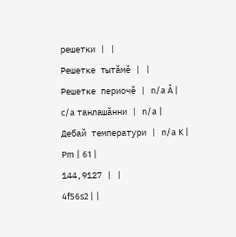решетки | |
Решетке тытăмĕ | |
Решетке периочĕ | n/a Å |
c/a танлашăнни | n/a |
Дебай температури | n/a K |
Pm | 61 |
144,9127 | |
4f56s2 | |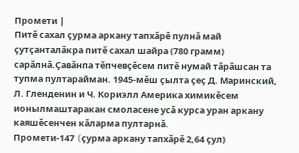Промети |
Питĕ сахал çурма аркану тапхăрĕ пулнă май çутçанталăкра питĕ сахал шайра (780 грамм) сарăлнă.Çавăнпа тĕпчевçĕсем питĕ нумай тăрăшсан та тупма пултарайман. 1945-мĕш çылта çеç Д. Маринский, Л. Гленденин и Ч. Кориэлл Америка химикĕсем ионылмаштаракан смоласене усă курса уран аркану каяшĕсенчен кăларма пултарнă.
Промети-147 (çурма аркану тапхăрĕ 2,64 çул)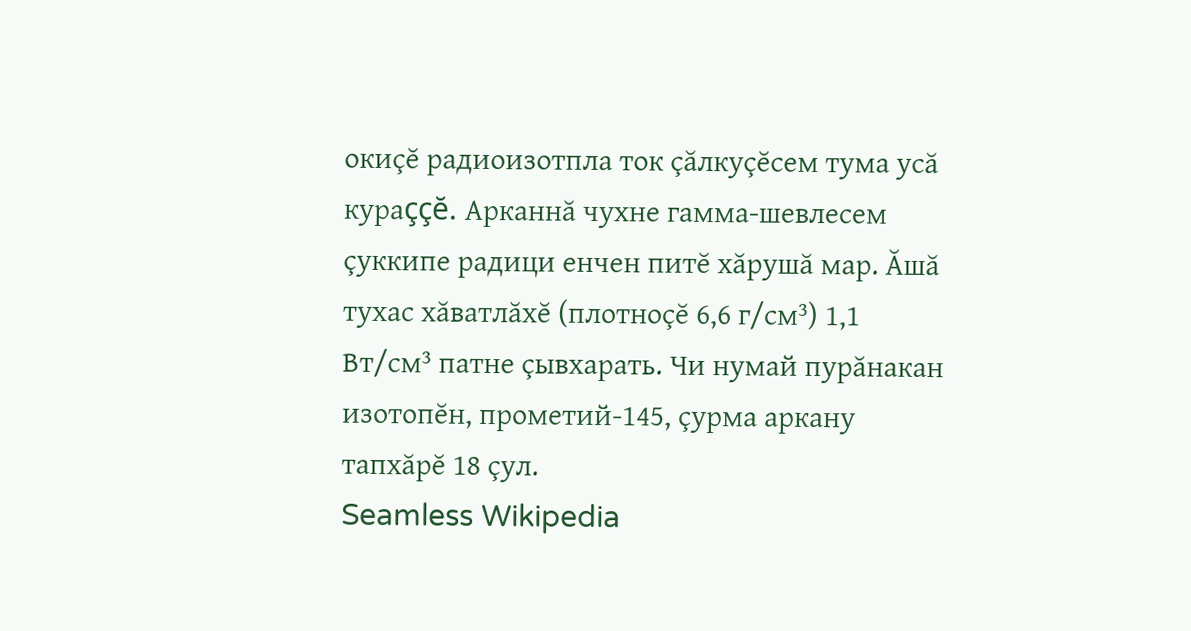окиçĕ радиоизотпла ток çăлкуçĕсем тума усă кураççĕ. Арканнă чухне гамма-шевлесем çуккипе радици енчен питĕ хăрушă мар. Ăшă тухас хăватлăхĕ (плотноçĕ 6,6 г/см³) 1,1 Вт/см³ патне çывхарать. Чи нумай пурăнакан изотопĕн, прометий-145, çурма аркану тапхăрĕ 18 çул.
Seamless Wikipedia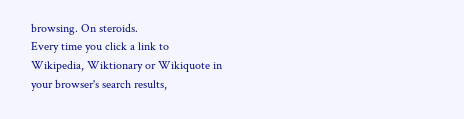browsing. On steroids.
Every time you click a link to Wikipedia, Wiktionary or Wikiquote in your browser's search results,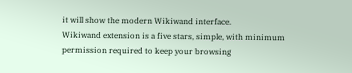it will show the modern Wikiwand interface.
Wikiwand extension is a five stars, simple, with minimum permission required to keep your browsing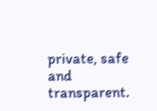private, safe and transparent.